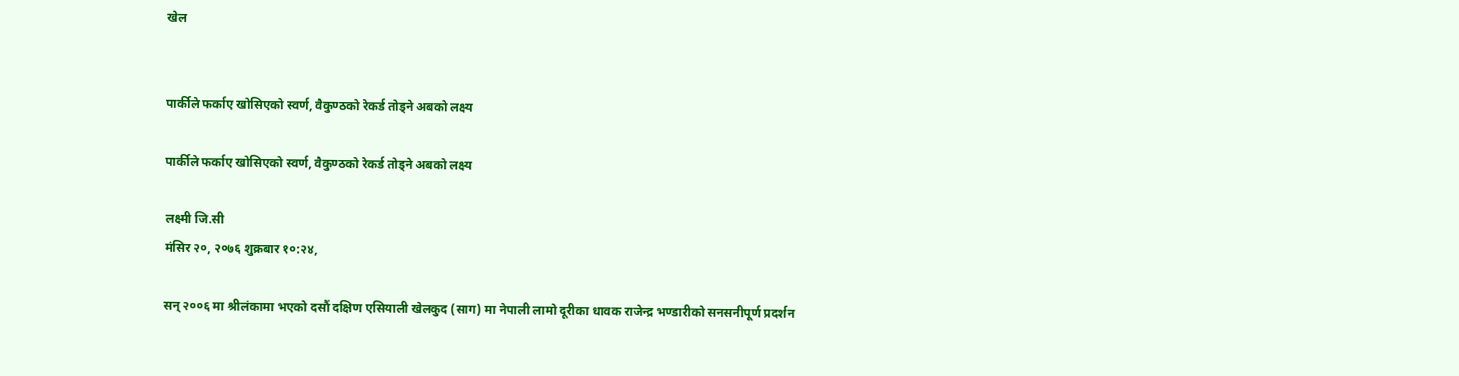खेल


पार्कीले फर्काए खोसिएको स्वर्ण, वैकुण्ठको रेकर्ड तोड्ने अबको लक्ष्य

पार्कीले फर्काए खोसिएको स्वर्ण, वैकुण्ठको रेकर्ड तोड्ने अबको लक्ष्य

लक्ष्मी जि.सी
मंसिर २०, २०७६ शुक्रबार १०:२४,

सन् २००६ मा श्रीलंकामा भएको दसौं दक्षिण एसियाली खेलकुद (साग) मा नेपाली लामो दूरीका धावक राजेन्द्र भण्डारीको सनसनीपूर्ण प्रदर्शन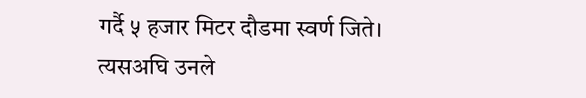गर्दै ५ हजार मिटर दौडमा स्वर्ण जिते। त्यसअघि उनले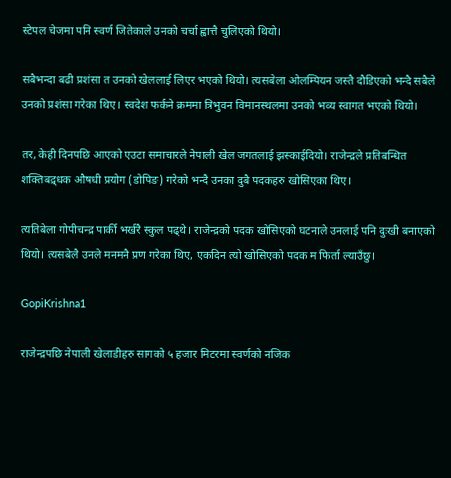स्टेपल चेजमा पनि स्वर्ण जितेकाले उनको चर्चा ह्वात्तै चुलिएको थियो।

सबैभन्दा बढी प्रशंसा त उनको खेललाई लिएर भएको थियो। त्यसबेला ओलम्पियन जस्तै दौडिएको भन्दै सबैले उनको प्रशंसा गरेका थिए। स्वदेश फर्कने क्रममा त्रिभुवन विमानस्थलमा उनको भव्य स्वागत भएको थियो।

तर, केही दिनपछि आएको एउटा समाचारले नेपाली खेल जगतलाई झस्काईदियो। राजेन्द्रले प्रतिबन्धित शक्तिबद्र्धक औषधी प्रयोग (डोपिङ) गरेको भन्दै उनका दुबै पदकहरु खोसिएका थिए।

त्यतिबेला गोपीचन्द्र पार्की भर्खरै स्कुल पढ्थे। राजेन्द्रको पदक खोसिएको घटनाले उनलाई पनि दुःखी बनाएको थियो। त्यसबेलै उनले मनमनै प्रण गरेका थिए, एकदिन त्यो खोसिएको पदक म फिर्ता ल्याउँछु।

GopiKrishna1

राजेन्द्रपछि नेपाली खेलाडीहरु सागको ५ हजार मिटरमा स्वर्णको नजिक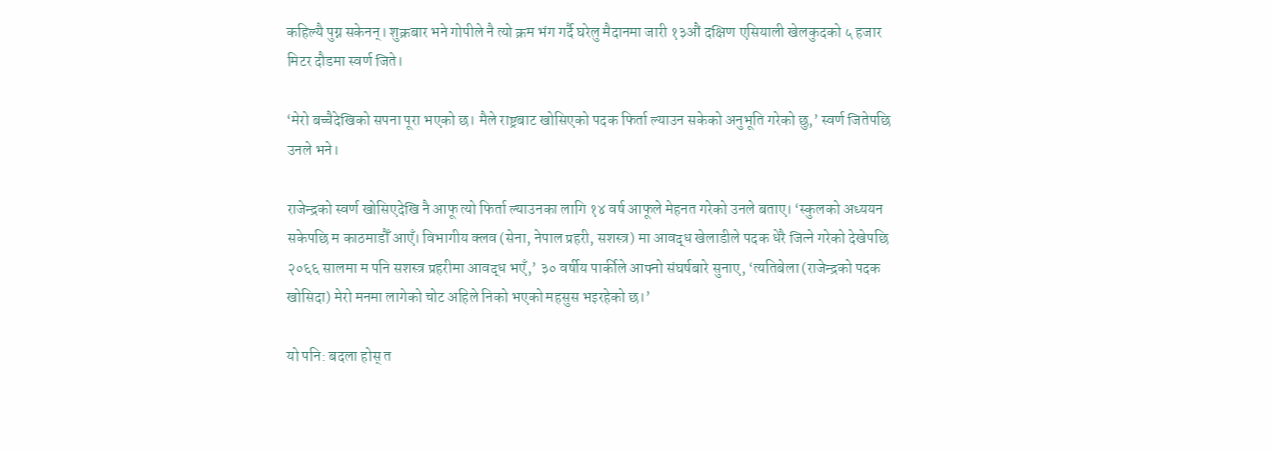कहिल्यै पुग्न सकेनन्। शुक्रबार भने गोपीले नै त्यो क्रम भंग गर्दै घरेलु मैदानमा जारी १३औं दक्षिण एसियाली खेलकुदको ५ हजार मिटर दौडमा स्वर्ण जिते।

‘मेरो बच्चैदेखिको सपना पूरा भएको छ। मैले राष्ट्रबाट खोसिएको पदक फिर्ता ल्याउन सकेको अनुभूति गरेको छु,’ स्वर्ण जितेपछि उनले भने।

राजेन्द्रको स्वर्ण खोसिएदेखि नै आफू त्यो फिर्ता ल्याउनका लागि १४ वर्ष आफूले मेहनत गरेको उनले बताए। ‘स्कुलको अध्ययन सकेपछि म काठमाडौँ आएँ। विभागीय क्लव (सेना, नेपाल प्रहरी, सशस्त्र) मा आवद्ध खेलाडीले पदक धेरै जित्ने गरेको देखेपछि २०६६ सालमा म पनि सशस्त्र प्रहरीमा आवद्ध भएँ,’ ३० वर्षीय पार्कीले आफ्नो संघर्षबारे सुनाए, ‘त्यतिबेला (राजेन्द्रको पदक खोसिदा) मेरो मनमा लागेको चोट अहिले निको भएको महसुस भइरहेको छ।’

यो पनि: बदला होस् त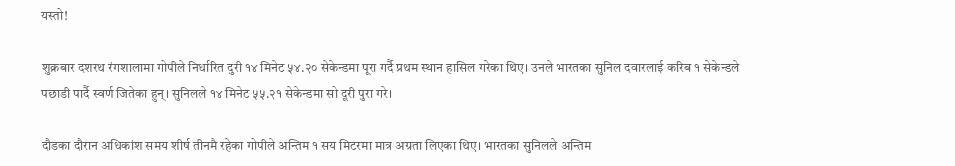यस्तो!

शुक्रबार दशरथ रंगशालामा गोपीले निर्धारित दुरी १४ मिनेट ५४.२० सेकेन्डमा पूरा गर्दै प्रथम स्थान हासिल गरेका थिए। उनले भारतका सुनिल दवारलाई करिब १ सेकेन्डले पछाडी पार्दै स्वर्ण जितेका हुन्। सुनिलले १४ मिनेट ५५.२१ सेकेन्डमा सो दूरी पुरा गरे।

दौडका दौरान अधिकांश समय शीर्ष तीनमै रहेका गोपीले अन्तिम १ सय मिटरमा मात्र अग्रता लिएका थिए। भारतका सुनिलले अन्तिम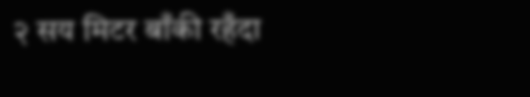२ सय मिटर बाँकी रहँदा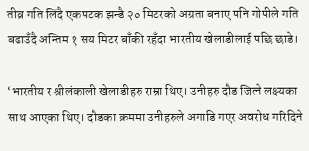तीव्र गति लिंदै एकपटक झन्डै २० मिटरको अग्रता बनाए पनि गोपीले गति बढाउँदै अन्तिम १ सय मिटर बाँकी रहँदा भारतीय खेलाडीलाई पछि छाडे।

‘भारतीय र श्रीलंकाली खेलाडीहरु राम्रा थिए। उनीहरु दौड जित्ने लक्ष्यका साथ आएका थिए। दौडका क्रममा उनीहरुले अगाडि गएर अवरोध गरिदिने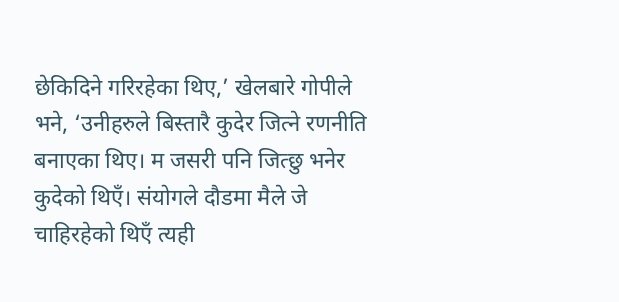छेकिदिने गरिरहेका थिए,’ खेलबारे गोपीले भने, ‘उनीहरुले बिस्तारै कुदेर जित्ने रणनीति बनाएका थिए। म जसरी पनि जित्छु भनेर कुदेको थिएँ। संयोगले दौडमा मैले जे चाहिरहेको थिएँ त्यही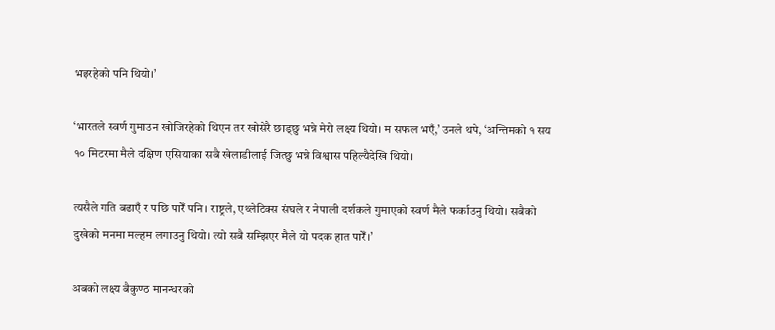भइरहेको पनि थियो।’

‘भारतले स्वर्ण गुमाउन खोजिरहेको थिएन तर खोसेरै छाड्छु भन्ने मेरो लक्ष्य थियो। म सफल भएँ,’ उनले थपे, ‘अन्तिमको १ सय १० मिटरमा मैले दक्षिण एसियाका सबै खेलाडीलाई जित्छु भन्ने विश्वास पहिल्यैदेखि थियो।

त्यसैले गति बढाएँ र पछि पारेँ पनि। राष्ट्रले, एथ्लेटिक्स संघले र नेपाली दर्शकले गुमाएको स्वर्ण मैले फर्काउनु थियो। सबैको दुखेको मनमा मल्हम लगाउनु थियो। त्यो सबै सम्झिएर मैले यो पदक हात पारेँ।’

अबको लक्ष्य बैकुण्ठ मानन्धरको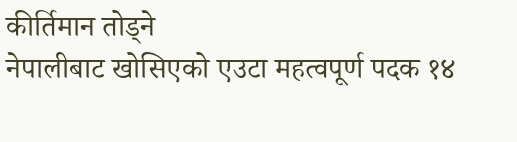कीर्तिमान तोड्ने
नेपालीबाट खोसिएको एउटा महत्वपूर्ण पदक १४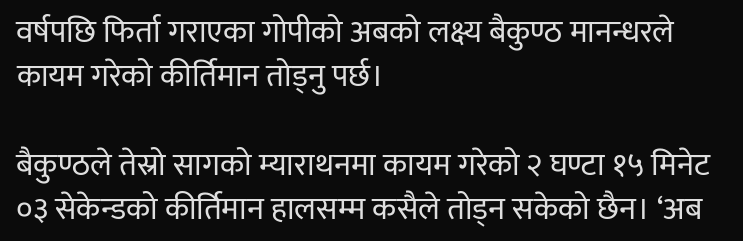वर्षपछि फिर्ता गराएका गोपीको अबको लक्ष्य बैकुण्ठ मानन्धरले कायम गरेको कीर्तिमान तोड्नु पर्छ।

बैकुण्ठले तेस्रो सागको म्याराथनमा कायम गरेको २ घण्टा १५ मिनेट ०३ सेकेन्डको कीर्तिमान हालसम्म कसैले तोड्न सकेको छैन। ‘अब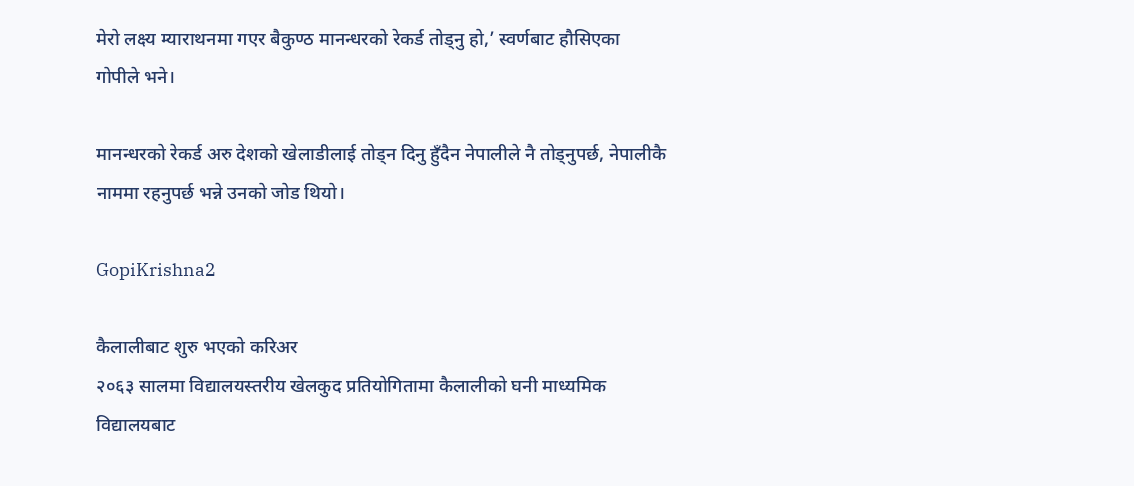मेरो लक्ष्य म्याराथनमा गएर बैकुण्ठ मानन्धरको रेकर्ड तोड्नु हो,’ स्वर्णबाट हौसिएका गोपीले भने।

मानन्धरको रेकर्ड अरु देशको खेलाडीलाई तोड्न दिनु हुँदैन नेपालीले नै तोड्नुपर्छ, नेपालीकै नाममा रहनुपर्छ भन्ने उनको जोड थियो।

GopiKrishna2

कैलालीबाट शुरु भएको करिअर
२०६३ सालमा विद्यालयस्तरीय खेलकुद प्रतियोगितामा कैलालीको घनी माध्यमिक विद्यालयबाट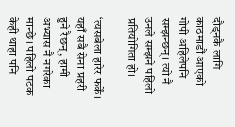दौड्नकै लागि काठमाडौं आएको गोपी अहिलेपनि सम्झन्छन्। त्यो नै उनले सम्झने पहिलो प्रतियोगिता हो।

‘त्यसबेला हारेर फर्कें। यहाँ सबै सेना प्रहरी हुने रैछन्, हामी अभ्यास नै नगरेका मान्छे। पहिलो पटक केही थाहा पनि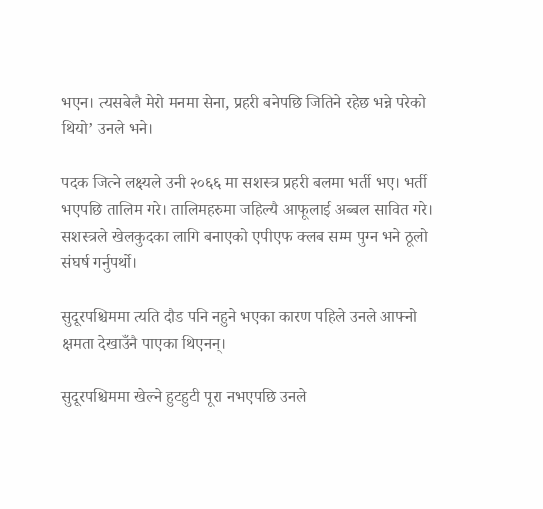भएन। त्यसबेलै मेरो मनमा सेना, प्रहरी बनेपछि जितिने रहेछ भन्ने परेको थियो’ उनले भने।

पदक जित्ने लक्ष्यले उनी २०६६ मा सशस्त्र प्रहरी बलमा भर्ती भए। भर्ती भएपछि तालिम गरे। तालिमहरुमा जहिल्यै आफूलाई अब्बल सावित गरे। सशस्त्रले खेलकुदका लागि बनाएको एपीएफ क्लब सम्म पुग्न भने ठूलो संघर्ष गर्नुपर्थो।

सुदूरपश्चिममा त्यति दौड पनि नहुने भएका कारण पहिले उनले आफ्नो क्षमता देखाउँनै पाएका थिएनन्।

सुदूरपश्चिममा खेल्ने हुटहुटी पूरा नभएपछि उनले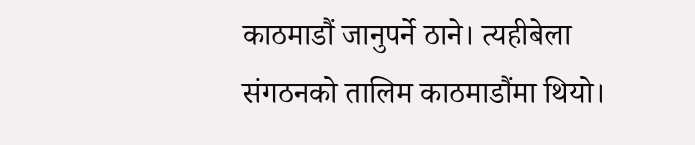काठमाडौं जानुपर्ने ठाने। त्यहीबेला संगठनको तालिम काठमाडौंमा थियो।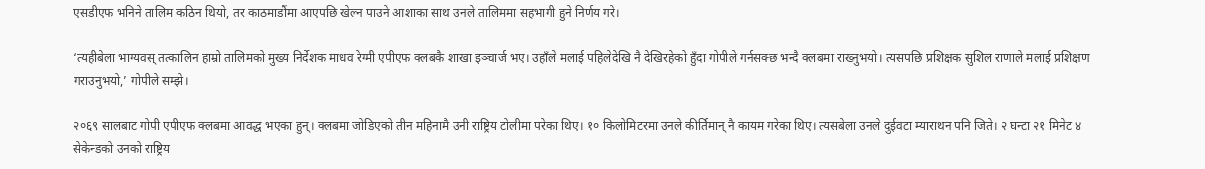एसडीएफ भनिने तालिम कठिन थियो, तर काठमाडौंमा आएपछि खेल्न पाउने आशाका साथ उनले तालिममा सहभागी हुने निर्णय गरे।

‘त्यहीबेला भाग्यवस् तत्कालिन हाम्रो तालिमको मुख्य निर्देशक माधव रेग्मी एपीएफ क्लबकै शाखा इञ्चार्ज भए। उहाँले मलाई पहिलेदेखि नै देखिरहेको हुँदा गोपीले गर्नसक्छ भन्दै क्लबमा राख्नुभयो। त्यसपछि प्रशिक्षक सुशिल राणाले मलाई प्रशिक्षण गराउनुभयो,’ गोपीले सम्झे।

२०६९ सालबाट गोपी एपीएफ क्लबमा आवद्ध भएका हुन्। क्लबमा जोडिएको तीन महिनामै उनी राष्ट्रिय टोलीमा परेका थिए। १० किलोमिटरमा उनले कीर्तिमान् नै कायम गरेका थिए। त्यसबेला उनले दुईवटा म्याराथन पनि जिते। २ घन्टा २१ मिनेट ४ सेकेन्डको उनको राष्ट्रिय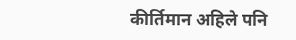कीर्तिमान अहिले पनि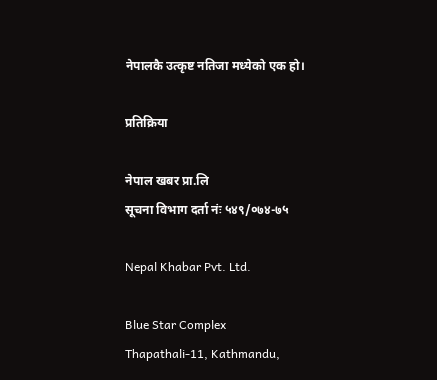नेपालकै उत्कृष्ट नतिजा मध्येको एक हो।

प्रतिक्रिया

नेपाल खबर प्रा.लि
सूचना विभाग दर्ता नंः ५४९/०७४-७५

Nepal Khabar Pvt. Ltd.

Blue Star Complex
Thapathali-11, Kathmandu,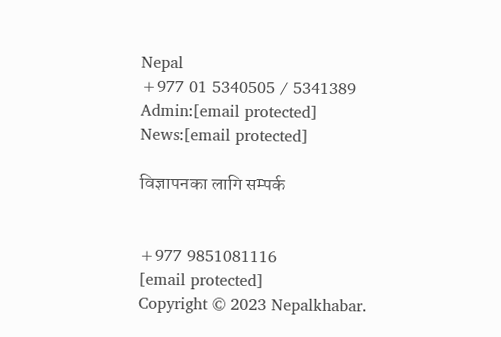Nepal
+977 01 5340505 / 5341389
Admin:[email protected]
News:[email protected]

विज्ञापनका लागि सम्पर्क


+977 9851081116
[email protected]
Copyright © 2023 Nepalkhabar.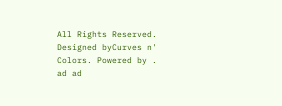All Rights Reserved. Designed byCurves n' Colors. Powered by .
ad ad